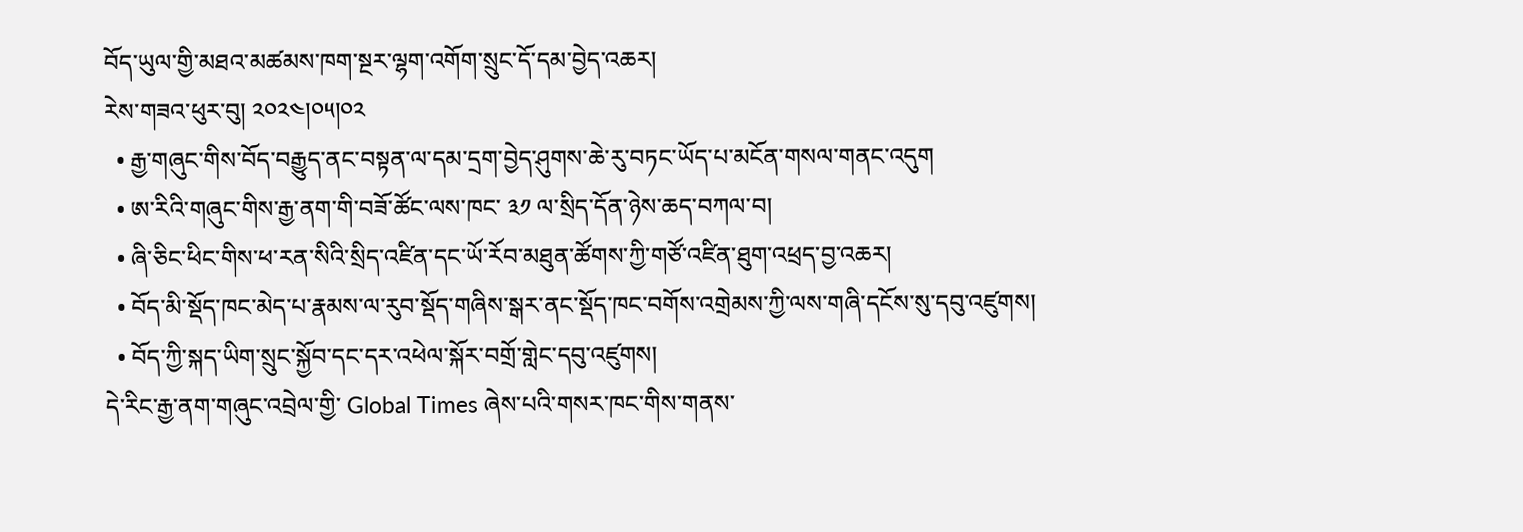བོད་ཡུལ་གྱི་མཐའ་མཚམས་ཁག་སྔར་ལྷག་འགོག་སྲུང་དོ་དམ་བྱེད་འཆར།
རེས་གཟའ་ཕུར་བུ། ༢༠༢༤།༠༥།༠༢
  • རྒྱ་གཞུང་གིས་བོད་བརྒྱུད་ནང་བསྟན་ལ་དམ་དྲག་བྱེད་ཤུགས་ཆེ་རུ་བཏང་ཡོད་པ་མངོན་གསལ་གནང་འདུག
  • ཨ་རིའི་གཞུང་གིས་རྒྱ་ནག་གི་བཟོ་ཚོང་ལས་ཁང་ ༣༡ ལ་སྲིད་དོན་ཉེས་ཆད་བཀལ་བ།
  • ཞི་ཅིང་ཕིང་གིས་ཕ་རན་སིའི་སྲིད་འཛིན་དང་ཡོ་རོབ་མཐུན་ཚོགས་ཀྱི་གཙོ་འཛིན་ཐུག་འཕྲད་བྱ་འཆར།
  • བོད་མི་སྡོད་ཁང་མེད་པ་རྣམས་ལ་རུབ་སྡོད་གཞིས་སྒར་ནང་སྡོད་ཁང་བགོས་འགྲེམས་ཀྱི་ལས་གཞི་དངོས་སུ་དབུ་འཛུགས།
  • བོད་ཀྱི་སྐད་ཡིག་སྲུང་སྐྱོབ་དང་དར་འཕེལ་སྐོར་བགྲོ་གླེང་དབུ་འཛུགས།
དེ་རིང་རྒྱ་ནག་གཞུང་འབྲེལ་གྱི་ Global Times ཞེས་པའི་གསར་ཁང་གིས་གནས་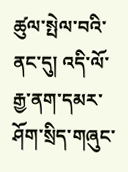ཚུལ་སྤེལ་བའི་ནང་དུ། འདི་ལོ་རྒྱ་ནག་དམར་ཤོག་སྲིད་གཞུང་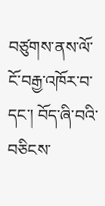བཙུགས་ནས་ལོ་ངོ་བརྒྱ་འཁོར་བ་དང་། བོད་ཞི་བའི་བཅིངས་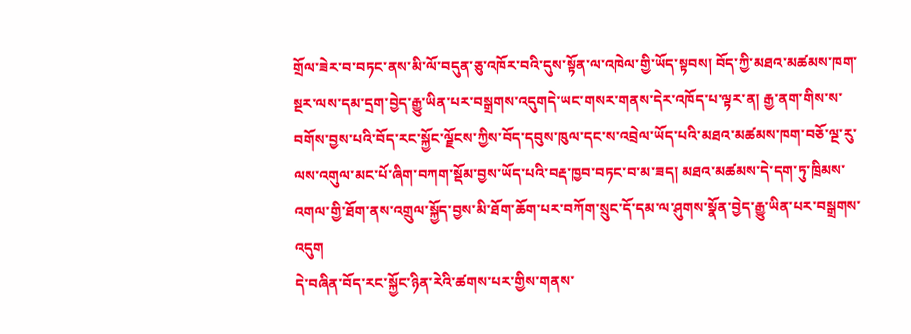གྲོལ་ཟེར་བ་བཏང་ནས་མི་ལོ་བདུན་ཅུ་འཁོར་བའི་དུས་སྟོན་ལ་འཁེལ་གྱི་ཡོད་སྟབས། བོད་ཀྱི་མཐའ་མཚམས་ཁག་སྔར་ལས་དམ་དྲག་བྱེད་རྒྱུ་ཡིན་པར་བསྒྲགས་འདུགདེ་ཡང་གསར་གནས་དེར་འཁོད་པ་ལྟར་ན། རྒྱ་ནག་གིས་ས་བགོས་བྱས་པའི་བོད་རང་སྐྱོང་ལྗོངས་ཀྱིས་བོད་དབུས་ཁུལ་དང་ས་འབྲེལ་ཡོད་པའི་མཐའ་མཚམས་ཁག་བཅོ་ལྔ་རུ་ལས་འགུལ་མང་པོ་ཞིག་བཀག་སྡོམ་བྱས་ཡོད་པའི་བརྡ་ཁྱབ་བཏང་བ་མ་ཟད། མཐའ་མཚམས་དེ་དག་ཏུ་ཁྲིམས་འགལ་གྱི་ཐོག་ནས་འགྲུལ་སྐྱོད་བྱས་མི་ཐོག་ཆོག་པར་བཀོག་སྲུང་དོ་དམ་ལ་ཤུགས་སྣོན་བྱེད་རྒྱུ་ཡིན་པར་བསྒྲགས་འདུག
དེ་བཞིན་བོད་རང་སྐྱོང་ཉིན་རེའི་ཚགས་པར་གྱིས་གནས་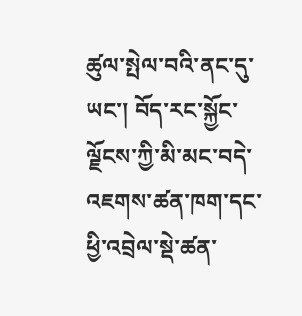ཚུལ་སྤེལ་བའི་ནང་དུ་ཡང་། བོད་རང་སྐྱོང་ལྗོངས་ཀྱི་མི་མང་བདེ་འཇགས་ཚན་ཁག་དང་ཕྱི་འབྲེལ་སྡེ་ཚན་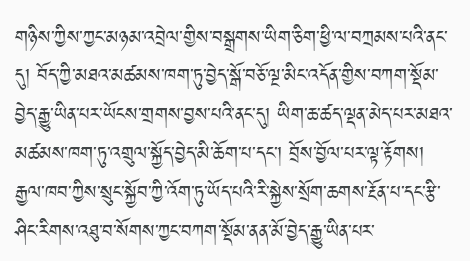གཉིས་ཀྱིས་ཀྱང་མཉམ་འབྲེལ་གྱིས་བསྒྲགས་ཡིག་ཅིག་ཕྱི་ལ་བཀྲམས་པའི་ནང་དུ། བོད་ཀྱི་མཐའ་མཚམས་ཁག་ཏུ་བྱེད་སྒོ་བཅོ་ལྔ་མིང་འདོན་གྱིས་བཀག་སྡོམ་བྱེད་རྒྱུ་ཡིན་པར་ཡོངས་གྲགས་བྱས་པའི་ནང་དུ། ཡིག་ཆ་ཚད་ལྡན་མེད་པར་མཐའ་མཚམས་ཁག་ཏུ་འགྲུལ་སྐྱོད་བྱེད་མི་ཆོག་པ་དང་། བྲོས་བྱོལ་པར་ལྟ་རྟོགས། རྒྱལ་ཁབ་ཀྱིས་སྲུང་སྐྱོབ་ཀྱི་འོག་ཏུ་ཡོད་པའི་རི་སྐྱེས་སྲོག་ཆགས་རྔོན་པ་དང་རྩི་ཤིང་རིགས་འཐུ་བ་སོགས་ཀྱང་བཀག་སྡོམ་ནན་མོ་བྱེད་རྒྱུ་ཡིན་པར་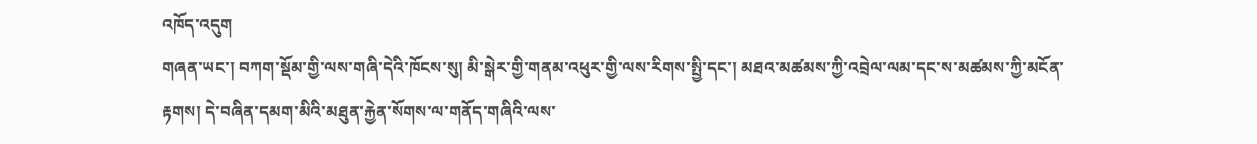འཁོད་འདུག
གཞན་ཡང་། བཀག་སྡོམ་གྱི་ལས་གཞི་དེའི་ཁོངས་སུ། མི་སྒེར་གྱི་གནམ་འཕུར་གྱི་ལས་རིགས་སྤྱི་དང་། མཐའ་མཚམས་ཀྱི་འབྲེལ་ལམ་དང་ས་མཚམས་ཀྱི་མངོན་རྟགས། དེ་བཞིན་དམག་མིའི་མཐུན་རྐྱེན་སོགས་ལ་གནོད་གཞིའི་ལས་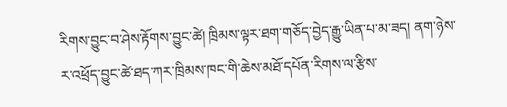རིགས་བྱུང་བ་ཤེས་རྟོགས་བྱུང་ཚེ། ཁྲིམས་ལྟར་ཐག་གཅོད་བྱེད་རྒྱུ་ཡིན་པ་མ་ཟད། ནག་ཉེས་ར་འཕྲོད་བྱུང་ཚེ་ཐད་ཀར་ཁྲིམས་ཁང་གི་ཆེས་མཐོ་དཔོན་རིགས་ལ་རྩིས་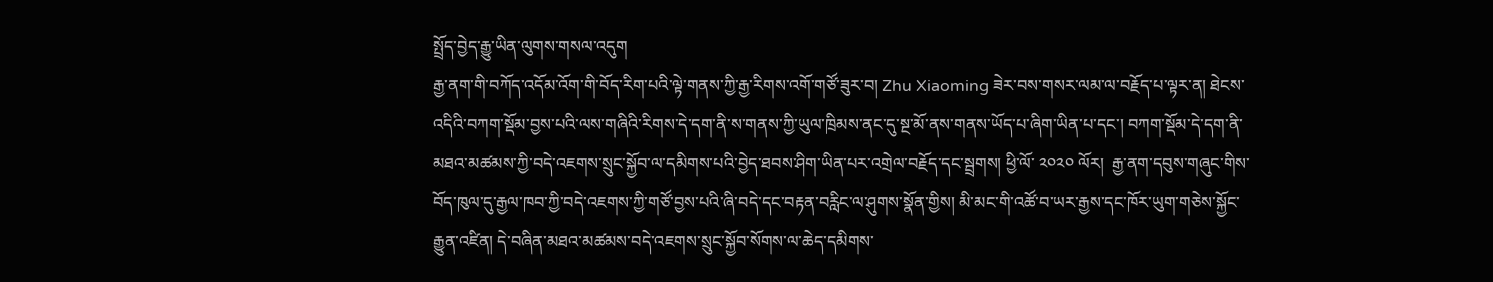སྤྲོད་བྱེད་རྒྱུ་ཡིན་ལུགས་གསལ་འདུག
རྒྱ་ནག་གི་བཀོད་འདོམ་འོག་གི་བོད་རིག་པའི་ལྟེ་གནས་ཀྱི་རྒྱ་རིགས་འགོ་གཙོ་ཟུར་བ། Zhu Xiaoming ཟེར་བས་གསར་ལམ་ལ་བརྗོད་པ་ལྟར་ན། ཐེངས་འདིའི་བཀག་སྡོམ་བྱས་པའི་ལས་གཞིའི་རིགས་དེ་དག་ནི་ས་གནས་ཀྱི་ཡུལ་ཁྲིམས་ནང་དུ་སྔ་མོ་ནས་གནས་ཡོད་པ་ཞིག་ཡིན་པ་དང་། བཀག་སྡོམ་དེ་དག་ནི་མཐའ་མཚམས་ཀྱི་བདེ་འཇགས་སྲུང་སྐྱོབ་ལ་དམིགས་པའི་བྱེད་ཐབས་ཤིག་ཡིན་པར་འགྲེལ་བརྗོད་དང་སྦྲགས། ཕྱི་ལོ་ ༢༠༢༠ ལོར།  རྒྱ་ནག་དབུས་གཞུང་གིས་བོད་ཁུལ་དུ་རྒྱལ་ཁབ་ཀྱི་བདེ་འཇགས་ཀྱི་གཙོ་བྱས་པའི་ཞི་བདེ་དང་བརྟན་བརླིང་ལ་ཤུགས་སྣོན་གྱིས། མི་མང་གི་འཚོ་བ་ཡར་རྒྱས་དང་ཁོར་ཡུག་གཅེས་སྐྱོང་རྒྱུན་འཛིན། དེ་བཞིན་མཐའ་མཚམས་བདེ་འཇགས་སྲུང་སྐྱོབ་སོགས་ལ་ཆེད་དམིགས་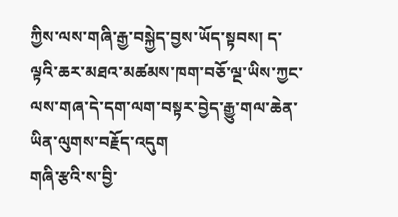ཀྱིས་ལས་གཞི་རྒྱ་བསྐྱེད་བྱས་ཡོད་སྟབས། ད་ལྟའི་ཆར་མཐའ་མཚམས་ཁག་བཅོ་ལྔ་ཡིས་ཀྱང་ལས་གཞ་དེ་དག་ལག་བསྟར་བྱེད་རྒྱུ་གལ་ཆེན་ཡིན་ལུགས་བརྗོད་འདུག
གཞི་རྩའི་ས་བྱི་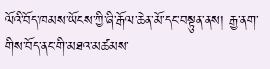ལོའི་བོད་ཁམས་ཡོངས་ཀྱི་ཞི་རྒོལ་ཆེན་མོ་དང་བསྟུན་ནས། རྒྱ་ནག་གིས་བོད་ནང་གི་མཐའ་མཚམས་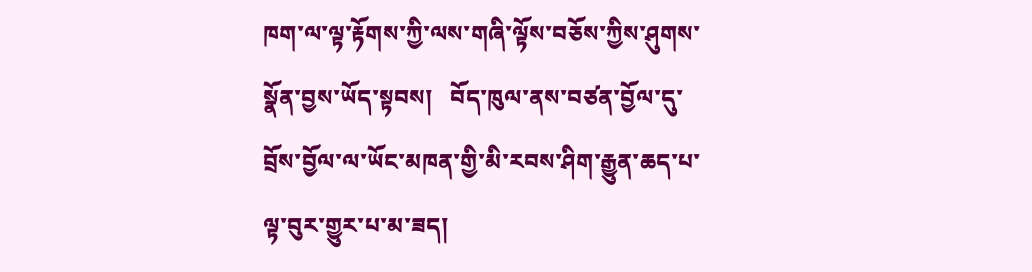ཁག་ལ་ལྟ་རྟོགས་ཀྱི་ལས་གཞི་ལྟོས་བཅོས་ཀྱིས་ཤུགས་སྣོན་བྱས་ཡོད་སྟབས།   བོད་ཁུལ་ནས་བཙན་བྱོལ་དུ་བྲོས་བྱོལ་ལ་ཡོང་མཁན་གྱི་མི་རབས་ཤིག་རྒྱུན་ཆད་པ་ལྟ་བུར་གྱུར་པ་མ་ཟད།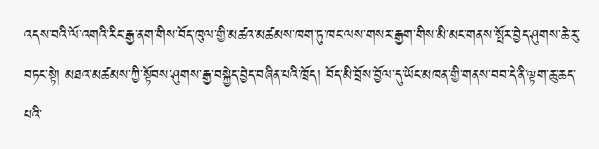འདས་བའི་ལོ་འགའི་རིང་རྒྱ་ནག་གིས་བོད་ཁུལ་གྱི་མཚའ་མཚམས་ཁག་ཏུ་ཁང་ལས་གསར་རྒྱག་གིས་མི་མང་གནས་སྤོར་བྱེད་ཤུགས་ཆེ་རུ་བཏང་སྟེ། མཐའ་མཚམས་ཀྱི་སྟོབས་ཤུགས་རྒྱ་བསྐྱེད་བྱེད་བཞིན་པའི་ཁྲོད། བོད་མི་བྲོས་བྱོལ་དུ་ཡོང་མཁན་གྱི་གནས་བབ་དེ་ནི་ལྟག་ཆུ་ཆད་པའི་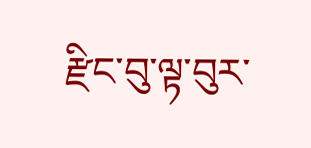རྫིང་བུ་ལྟ་བུར་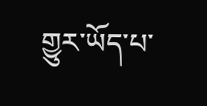གྱུར་ཡོད་པ་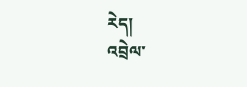རེད།
འབྲེལ་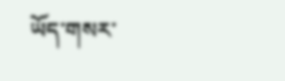ཡོད་གསར་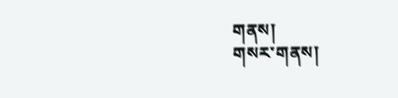གནས།
གསར་གནས།